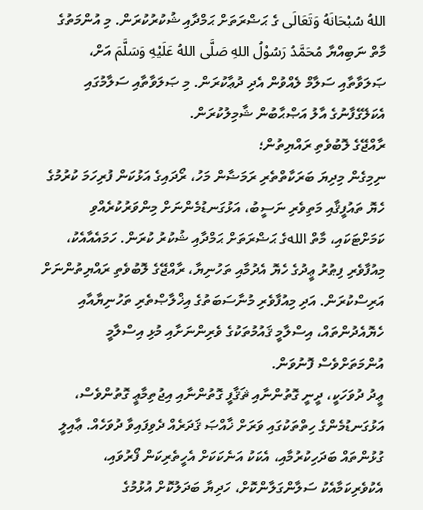اللهُ سُبْحَانَهُ وَتَعَالَى ގެ ޙަޟްރަތަށް ޙަމްދާއި ޝުކުރުކުރަން. މި އުންމަތުގެ މާތް ނަބިއްޔާ مُحَمَّدُ رَسُوْلُ اللهِ صَلَّى اللهُ عَلَيْهِ وَسَلَّمَ އަށް، ޞަލަވާތާއި ސަލާމް ލެއްވުން އެދި ދުޢާކުރަން. މި ޞަލަވާތާއި ސަލާމުގައި އެކަލޭގެފާނުގެ އާލު އަޞްޙާބުން ޝާމިލުކުރަން.
ރާއްޖޭގެ ލޮބުވެތި ރައްޔިތުން؛
ނިމިގެން މިދިޔަ ބަރަކާތްތެރި ރަމަޟާން މަހު، ރޯދައިގެ އަޅުކަން ފުރިހަމަ ކުރުމުގެ ހެޔޮ ތައުފީޤާއި މަތިވެރި ނަސީބު، އަޅުގަނޑުމެންނަށް މިންވަރުކުރެއްވި ކަމަށްޓަކައި، މާތް اللهގެ ޙަޟްރަތަށް ޙަމްދާއި ޝުކުރު ކުރަން. ހަމައެއާއެކު، މިއުފާވެރި ފިޠުރު ޢީދުގެ ހެޔޮ އެދުމާއި ތަހުނިޔާ، ރާއްޖޭގެ ލޮބުވެތި ރައްޔިތުންނަށް އަރިސްކުރަން. އަދި މިއުފާވެރި މުނާސަބަތުގެ އިޚްލާޞްތެރި ތަހުނިޔާއާއި ހެޔޮއެދުންތައް، އިސްލާމީ ޤައުމުތަކުގެ ވެރިންނަށާއި މުޅި އިސްލާމީ އުންމަތަށްވެސް ފޮނުވަން.
ޢީދު ދުވަހަކީ، ދީނީ ގޮތުންނާއި ޘަޤާފީ ގޮތުންނާއި އިޖުތިމާޢީ ގޮތުންވެސް، އަޅުގަނޑުމެންގެ ހިތްތަކުގައި ވަރަށް ޚާއްޞަ ޤަދަރެއް ދެވިފައިވާ ދުވަހެއް. ޢާއިލީ ގުޅުންތައް ބަދަހިކުރުމާއި، އެކަކު އަނެކަކަށް އެހީތެރިކަން ފޯރުވައި، އެކުވެރިކަމާއެކު ސަލާންގަލާންކޮށް، ހަދިޔާ ބަދަލުކޮށް އުޅުމުގެ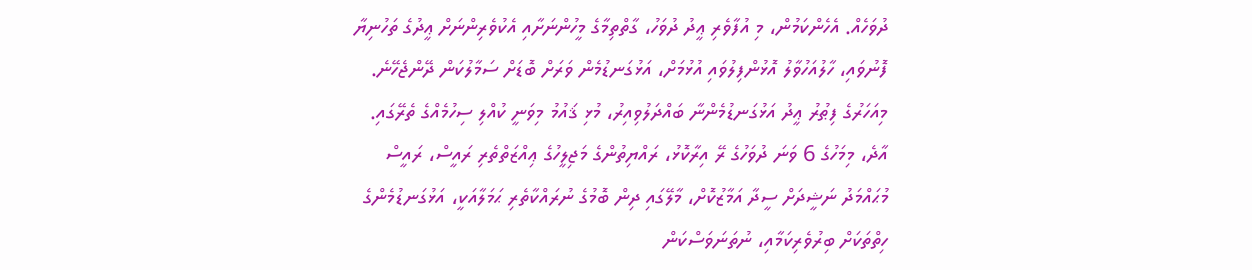ދުވަހެއް. އެހެންކަމުން، މި އުފާވެރި ޢީދު ދުވަހު، ގާތްތިމާގެ މީހުންނަށާއި އެކުވެރިންނަށް ޢީދުގެ ތަހުނިޔާ ފޮނުވައި، ހާލުއަހުވާލު އޮޅުންފިލުވައި އުޅުމަށް، އަޅުގަނޑުމެން ވަރަށް ބޮޑަށް ސަމާލުކަން ދޭންޖެހޭނެ.
މިއަހަރުގެ ފިޠުރު ޢީދު އަޅުގަނޑުމެންނާ ބައްދަލުވިއިރު، މުޅި ޤައުމު މިވަނީ ކުއްލި ސިހުމެއްގެ ތެރޭގައި. އާދެ، މިމަހުގެ 6 ވަނަ ދުވަހުގެ ރޭ އިރާކޮޅު، ރައްޔިތުންގެ މަޖިލީހުގެ ޢިއްޒަތްތެރި ރައީސް، ރައީސް މުޙައްމަދު ނަޝީދަށް ސީދާ އަމާޒުކޮށް، މާލޭގައި ދިން ބޮމުގެ ނުރައްކާތެރި ޙަމަލާއަކީ، އަޅުގަނޑުމެންގެ ހިތްތަކަށް ބިރުވެރިކަމާއި، ނުތަނަވަސްކަން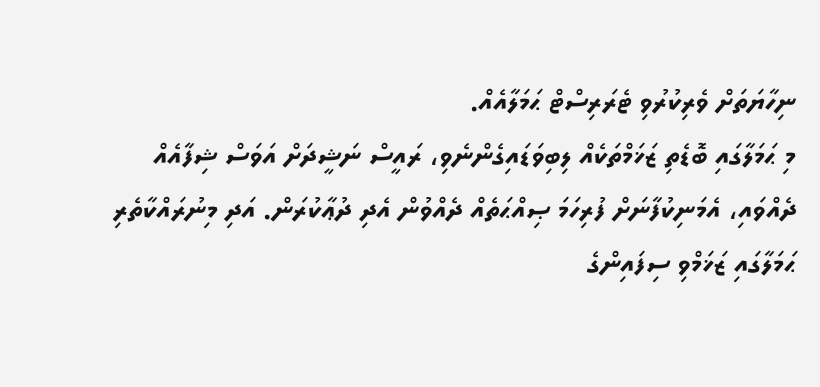ނިހާޔަތަށް ވެރިކުރުވި ޓެރަރިސްޓް ޙަމަލާއެއް.
މި ޙަމަލާގައި ބޮޑެތި ޒަޚަމްތަކެއް ލިބިވަޑައިގެންނެވި، ރައީސް ނަޝީދަށް އަވަސް ޝިފާއެއް ދެއްވައި، އެމަނިކުފާނަށް ފުރިހަމަ ޞިއްޙަތެއް ދެއްވުން އެދި ދުޢާކުރަން. އަދި މިނުރައްކާތެރި ޙަމަލާގައި ޒަޚަމްވި ސިފައިންގެ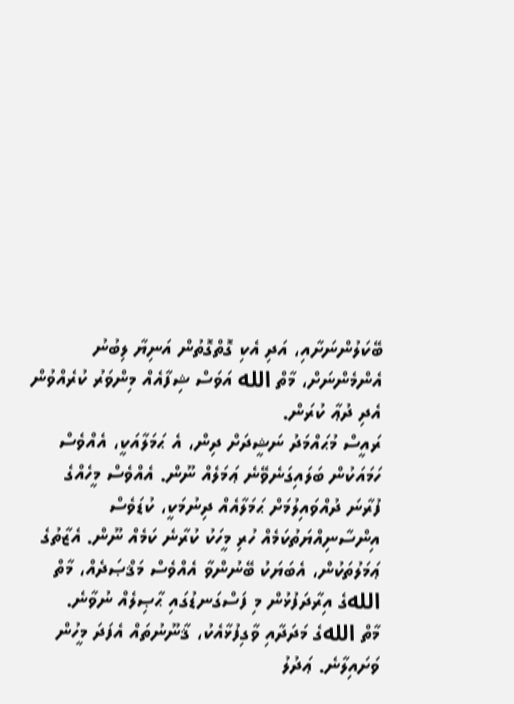ބޭކަލުންނަށާއި، އަދި އެކި ގޮތްގޮތުން އަނިޔާ ލިބުނު އެންމެންނަށް، މާތް الله އަވަސް ޝިފާއެއް މިންވަރު ކުރެއްވުން އެދި ދުޢާ ކުރަން.
ރައީސް މުޙައްމަދު ނަޝީދަށް ދިން، އެ ޙަމަލާއަކީ، އެއްވެސް ހަމައަކުން ބަލައިގަނެވޭނެ ޢަމަލެއް ނޫން. އެއްވެސް މީހެއްގެ ފުރާނަ ދުއްވައިލުމަށް ޙަމަލާއެއް ދިނުމަކީ، ކުޑަވެސް އިންސާނިއްޔަތުކަމެއް ހުރި މީހަކު ކުރާނެ ކަމެއް ނޫން. އެޒާތުގެ ޢަމަލުތަކުން، އެބަޔަކު ބޭނުންވާ އެއްވެސް މަޤްޞަދެއް، މާތް اللهގެ އިރާދަފުޅުން މި ފަސްގަނޑުގައި ޙާޞިލެއް ނުވާނެ.
މާތް اللهގެ މަދަދާއި ވާގިފުޅާއެކު، ޤާނޫނުތައް އެފަދަ މީހުން ވަށައިލާނެ. ޢަދުލު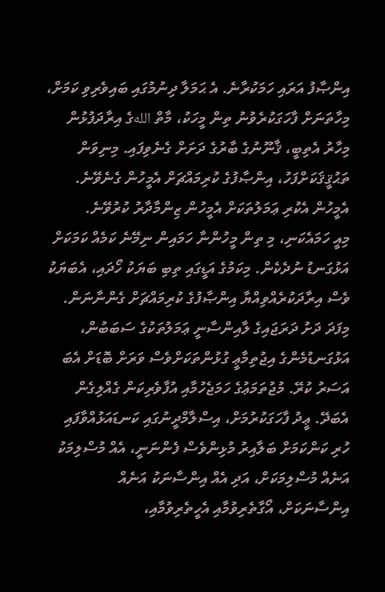އިންޞާފު އަރައި ހަމަކުރާނެ. އެ ޙަމަލާ ދިނުމުގައި ބައިވެރިވި ކަމަށް، މިހާތަނަށް ފާހަގަކުރެވުނު ތިން މީހަކު، މާތް اللهގެ އިރާދަފުޅުން މިހާރު އެތިބީ، ޤާނޫނުގެ ބާރުގެ ދަށަށް ގެނެވިފައި. މިނިވަން ތަޙުޤީޤަކަށްފަހު، އިންޞާފުގެ ކުރިމައްޗަށް އެމީހުން ގެނެވޭނެ. އެމީހުން އެކުރި ޢަމަލުތަކަށް އެމީހުން ޒިންމާދާރު ކުރުވޭނެ.
މިއީ ހަމައެކަނި، މި ތިން މީހުންނާ ހަމައިން ނިމޭނެ ކަމެއް ކަމަކަށް އަޅުގަނޑު ނުދެކެން. މިކަމުގެ އަޑީގައި ތިބި ބަޔަކު ހޯދައި، އެބަޔަކު ވެސް އިރާދަކުރެއްވިއްޔާ އިންޞާފުގެ ކުރިމައްޗަށް ގެންނާނަން.
މިފަދަ ދަށު ދަރަޖައިގެ ލާއިންސާނީ ޢަމަލުތަކުގެ ސަބަބުން، އަޅުގަނޑުމެންގެ އިޖުތިމާޢީ ގުޅުންތަކަށްވެސް ވަރަށް ބޮޑަށް އެބަ އަސަރު ކުރޭ. މުޖުތަމަޢުގެ ހަމަޖެހުމާއި އުފާވެރިކަން ގެއްލިގެން އެބަދޭ. ޢީދު ފާހަގަކުރުމަށް، އިސްލާމްދީނުގައި ކަނޑައަޅުއްވާފައި ހުރި ކަންކަމަށް ބަލާއިރު މުޅިންވެސް ފެންނަނީ، އެއް މުސްލިމަކު އަނެއް މުސްލިމަކަށް، އަދި އެއް އިންސާނަކު އަނެއް އިންސާނަކަށް، އޯގާތެރިވުމާއި އެހީތެރިވުމާއި،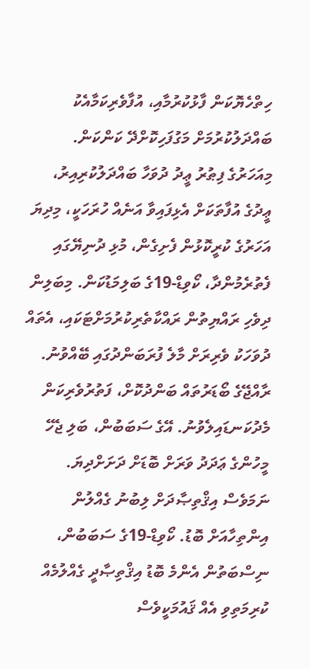ހިތްހެޔޮކަން ފާޅުކުރުމާއި، އުފާވެރިކަމާއެކު ބައްދަލުކުރުމަށް މަގުފަހިކޮށްދޭ ކަންކަން.
މިއަހަރުގެ ފިޠުރު ޢީދު ދުވަހާ ބައްދަލުކުރިއިރު، ޢީދުގެ އުފާތަކަށް އެޅިފައިވާ އަނެއް ހުރަހަކީ، މިދިޔަ އަހަރުގެ ކުރީކޮޅުން ފެށިގެން، މުޅި ދުނިޔޭގައި ފެތުރެމުންދާ، ކޯވިޑް-19ގެ ބަލިމަޑުކަން. މިބަލިން ދިވެހި ރައްޔިތުން ރައްކާތެރިކުރުމަށްޓަކައި، އެތައް ދުވަހަކު ވެރިރަށް މާލެ ފުރަބަންދުގައި ބޭއްވުނު. ރާއްޖޭގެ ބޯޑަރުތައް ބަންދުކޮށް، ފަތުރުވެރިކަން މެދުކަނޑައިލެވުނު. އޭގެ ސަބަބުން، ބަލި ޖެހޭ މީހުންގެ ޢަދަދު ވަރަށް ބޮޑަށް ދަށަށްދިޔަ.
ނަމަވެސް އިޤްތިޞާދަށް ލިބުނު ގެއްލުން އިންތިހާއަށް ބޮޑު. ކޯވިޑް-19ގެ ސަބަބުން، ނިސްބަތުން އެންމެ ބޮޑު އިޤްތިޞާދީ ގެއްލުމެއް ކުރިމަތިވި އެއް ޤައުމަކީވެސް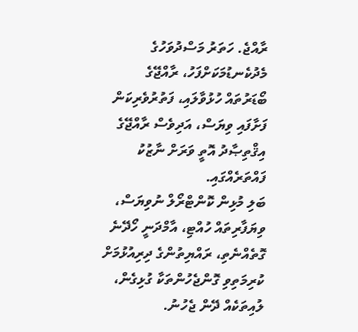ރާއްޖެ. ހަތަރު މަސްދުވަހުގެ މެދުކެނޑުމަކަށްފަހު، ރާއްޖޭގެ ބޯޑަރުތައް ހުޅުވާލައި، ފަތުރުވެރިކަން ފަށާފައި ވިޔަސް، އަދިވެސް ރާއްޖޭގެ އިޤްތިޞާދު އޮތީ ވަރަށް ނާޒުކު ފައްތަރެއްގައި.
ބަލި މުޅިން ކޮންޓްރޯލް ނުވިޔަސް، ވިޔަފާރިތައް ހުއްޓި، އާމްދަނީ ހޯދޭނެ ގޮތެއްނެތި، ރައްޔިތުންގެ ދިރިއުޅުމަށް ކުރިމަތިވި ގޮންޖެހުންތަކާ ގުޅިގެން، ލުއިތަކެއް ދޭން ޖެހުނު.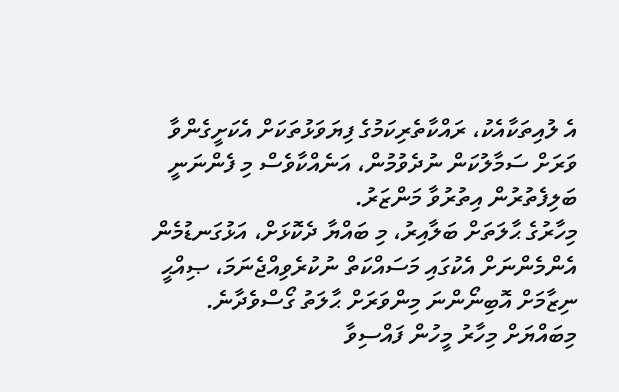އެ ލުއިތަކާއެކު، ރައްކާތެރިކަމުގެ ފިޔަވަޅުތަކަށް އެކަށީގެންވާ ވަރަށް ސަމާލުކަން ނުދެވުމުން، އަނެއްކާވެސް މި ފެންނަނީ ބަލިފެތުރުން އިތުރުވާ މަންޒަރު.
މިހާރުގެ ޙާލަތަށް ބަލާއިރު، މި ބައްޔާ ދެކޮޅަށް، އަޅުގަނޑުމެން އެންމެންނަށް އެކުގައި މަސައްކަތް ނުކުރެވިއްޖެނަމަ، ޞިއްޙީ ނިޒާމަށް އޮބިނޯންނަ މިންވަރަށް ޙާލަތު ގޯސްވެދާނެ. މިބައްޔަށް މިހާރު މީހުން ފައްސިވާ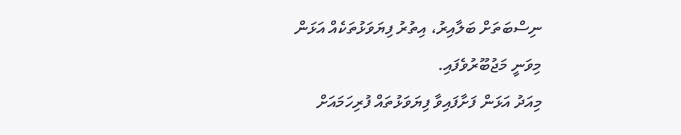ނިސްބަތަށް ބަލާއިރު، އިތުރު ފިޔަވަޅުތަކެއް އަޅަން މިވަނީ މަޖުބޫރުވެފައި.
މިއަދު އަޅަން ފަށާފައިވާ ފިޔަވަޅުތައް ފުރިހަމައަށް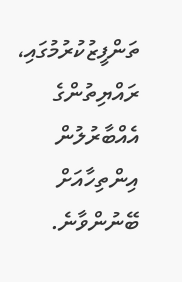ތަންފީޒުކުރުމުގައި، ރައްޔިތުންގެ އެއްބާރުލުން އިންތިހާއަށް ބޭނުންވާނެ.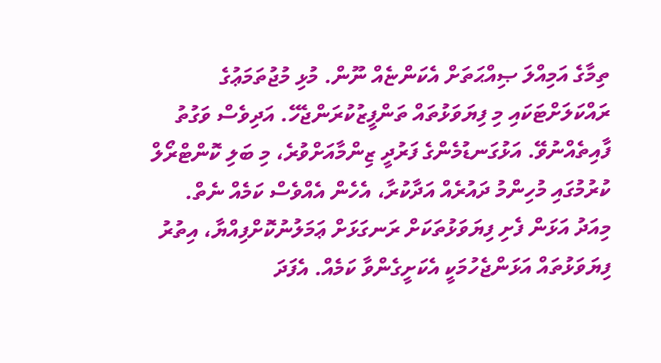ތިމާގެ އަމިއްލަ ޞިއްޙަތަށް އެކަންޏެއް ނޫން. މުޅި މުޖުތަމަޢުގެ ރައްކަލަށްޓަކައި މި ފިޔަވަޅުތައް ތަންފީޒުކުރަންޖެހޭ. އަދިވެސް ވަގުތު ފާއިތެއްނުވޭ. އަޅުގަނޑުމެންގެ ފަރުދީ ޒިންމާއަށްވުރެ، މި ބަލި ކޮންޓްރޯލް ކުރުމުގައި މުހިންމު ދައުރެއް އަދާކުރާ، އެހެން އެއްވެސް ކަމެއް ނެތް.
މިއަދު އަޅަން ފެށި ފިޔަވަޅުތަކަށް ރަނގަޅަށް ޢަމަލުނުކޮށްފިއްޔާ، އިތުރު ފިޔަވަޅުތައް އަޅަންޖެހުމަކީ އެކަށީގެންވާ ކަމެއް. އެފަދަ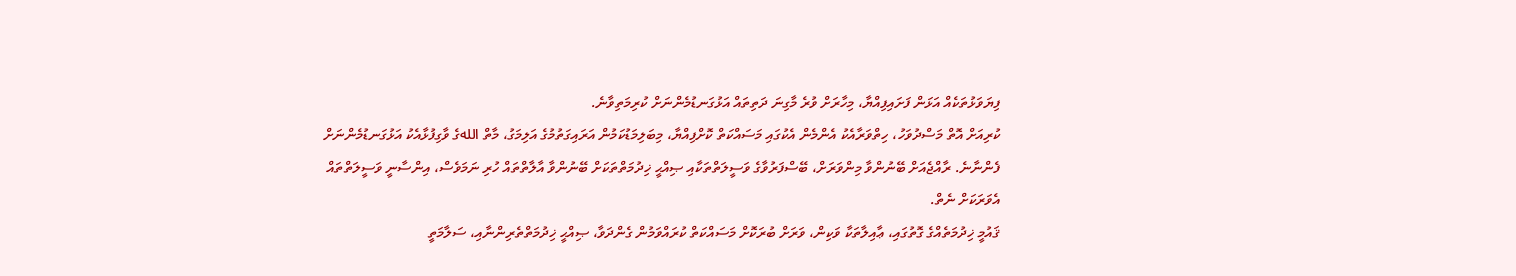ފިޔަވަޅުތަކެއް އަޅަން ފަށައިފިއްޔާ، މިހާރަށް ވުރެ މާގިނަ ދަތިތައް އަޅުގަނޑުމެންނަށް ކުރިމަތިވާނެ.
ކުރިއަށް އޮތް މަސްދުވަހު، ހިތްވަރާއެކު އެންމެން އެކުގައި މަސައްކަތް ކޮށްފިއްޔާ، މިބަލިމަޑުކަމުން އަރައިގަތުމުގެ އަލިމަގު، މާތް اللهގެ ވާގިފުޅާއެކު އަޅުގަނޑުމެންނަށް ފެންނާނެ. ރާއްޖެއަށް ބޭނުންވާ މިންވަރަށް، ބޭސްފަރުވާގެ ވަސީލަތްތަކާއި ޞިއްޙީ ޚިދުމަތްތަކަށް ބޭނުންވާ އާލާތްތައް ހުރި ނަމަވެސް، އިންސާނީ ވަސީލަތްތައް އެވަރަކަށް ނެތް.
ޤައުމީ ޚިދުމަތެއްގެ ގޮތުގައި، ޢާއިލާތަކާ ވަކިން، ވަރަށް ބުރަކޮށް މަސައްކަތް ކުރައްވަމުން ގެންދަވާ، ޞިއްޙީ ޚިދުމަތްތެރިންނާއި، ސަލާމަތީ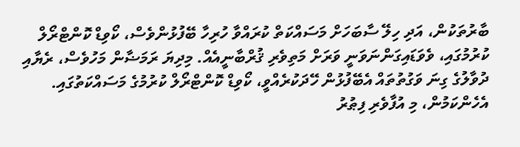ބާރުތަކުން، އަދި ހިލޭ ސާބަހަށް މަސައްކަތް ކުރައްވާ ހުރިހާ ބޭފުޅުންވެސް، ކޯވިޑް ކޮންޓްރޯލް ކުރުމުގައި، ވެވަޑައިގަންނަވަނީ ވަރަށް މަތިވެރި ޤުރްބާނީއެއް. މިދިޔަ ރަމަޟާން މަހުވެސް، ރެޔާއި ދުވާލުގެ ގިނަ ވަގުތުތައް އެބޭފުޅުން ހޭދަކުރެއްވީ، ކޯވިޑް ކޮންޓްރޯލް ކުރުމުގެ މަސައްކަތުގައި.
އެހެންކަމުން، މި އުފާވެރި ފިޠުރު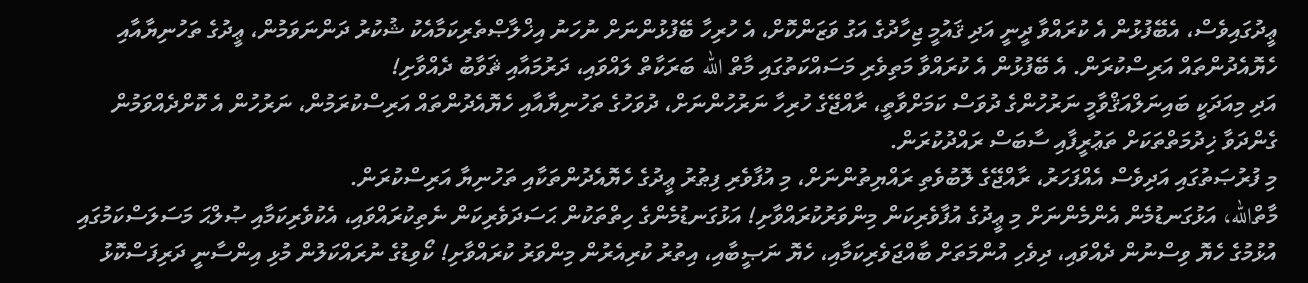ޢީދުގައިވެސް، އެބޭފުޅުން އެ ކުރައްވާ ދީނީ އަދި ޤައުމީ ޖިހާދުގެ އަގު ވަޒަންކޮށް، އެ ހުރިހާ ބޭފުޅުންނަށް ނުހަނު އިޚްލާޞްތެރިކަމާއެކު ޝުކުރު ދަންނަވަމުން، ޢީދުގެ ތަހުނިޔާއާއި ހެޔޮއެދުންތައް އަރިސްކުރަން. އެ ބޭފުޅުން އެ ކުރައްވާ މަތިވެރި މަސައްކަތުގައި މާތް الله ބަރަކާތް ލައްވައި، ދަރުމައާއި ޘަވާބު ދެއްވާށި!
އަދި މިއަދަކީ ބައިނަލްއަޤްވާމީ ނަރުހުންގެ ދުވަސް ކަމަށްވާތީ، ރާއްޖޭގެ ހުރިހާ ނަރުހުންނަށް، ދުވަހުގެ ތަހުނިޔާއާއި ހެޔޮއެދުންތައް އަރިސްކުރަމުން، ނަރުހުން އެ ކޮށްދެއްވަމުން ގެންދަވާ ޚިދުމަތްތަކަށް ތަޢުރީފާއި ސާބަސް ރައްދުކުރަން.
މި ފުރުޞަތުގައި އަދިވެސް އެއްފަހަރު، ރާއްޖޭގެ ލޮބުވެތި ރައްޔިތުންނަށް، މި އުފާވެރި ފިޠުރު ޢީދުގެ ހެޔޮއެދުންތަކާއި ތަހުނިޔާ އަރިސްކުރަން.
މާތްالله، އަޅުގަނޑުމެން އެންމެންނަށް މި ޢީދުގެ އުފާވެރިކަން މިންވަރުކުރައްވާށި! އަޅުގަނޑުމެންގެ ހިތްތަކުން ޙަސަދަވެރިކަން ނެތިކުރައްވައި، އެކުވެރިކަމާއި ޞުލްޙަ މަސަލަސްކަމުގައި އުޅުމުގެ ހެޔޮ ވިސްނުން ދެއްވައި، ދިވެހި އުންމަތަށް ބާއްޖަވެރިކަމާއި، ހެޔޮ ނަޞީބާއި، އިތުރު ކުރިއެރުން މިންވަރު ކުރައްވާށި! ކޯވިޑުގެ ނުރައްކަލުން މުޅި އިންސާނީ ދަރިފަސްކޮޅު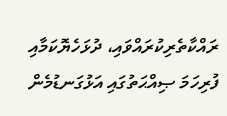ރައްކާތެރިކުރައްވައި، ދުޅަހެޔޮކަމާއި ފުރިހަމަ ޞިއްޙަތުގައި އަޅުގަނޑުމެން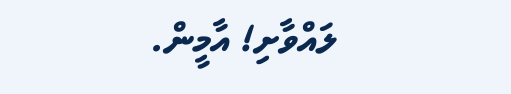ލައްވާށި! އާމީން.